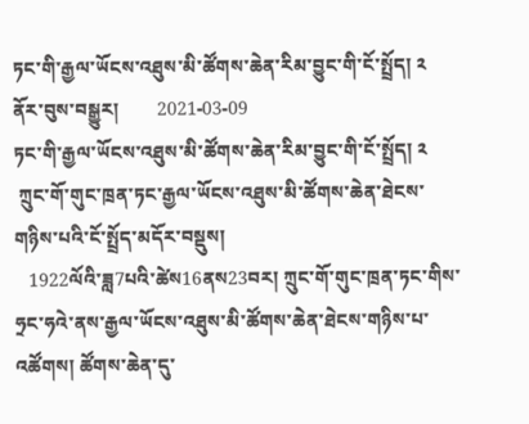ཏང་གི་རྒྱལ་ཡོངས་འཐུས་མི་ཚོགས་ཆེན་རིམ་བྱུང་གི་ངོ་སྤྲོད། ༢
ནོར་བུས་བསྒྱུར།        2021-03-09
ཏང་གི་རྒྱལ་ཡོངས་འཐུས་མི་ཚོགས་ཆེན་རིམ་བྱུང་གི་ངོ་སྤྲོད། ༢
 ཀྲུང་གོ་གུང་ཁྲན་ཏང་རྒྱལ་ཡོངས་འཐུས་མི་ཚོགས་ཆེན་ཐེངས་གཉིས་པའི་ངོ་སྤྲོད་མདོར་བསྡུས།
   1922ལོའི་ཟླ7པའི་ཚེས16ནས23བར། ཀྲུང་གོ་གུང་ཁྲན་ཏང་གིས་ཧྲང་ཧའེ་ནས་རྒྱལ་ཡོངས་འཐུས་མི་ཚོགས་ཆེན་ཐེངས་གཉིས་པ་འཚོགས། ཚོགས་ཆེན་དུ་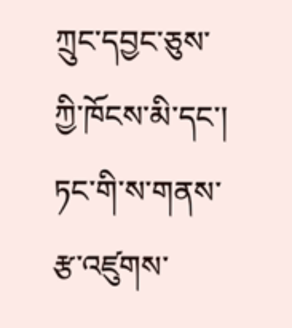ཀྲུང་དབྱང་ཅུས་ཀྱི་ཁོངས་མི་དང་། ཏང་གི་ས་གནས་རྩ་འཛུགས་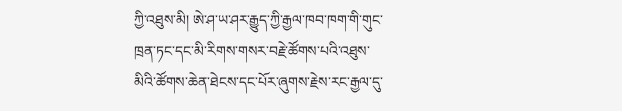ཀྱི་འཐུས་མི། ཨེ་ཤ་ཡ་ཤར་རྒྱུད་ཀྱི་རྒྱལ་ཁབ་ཁག་གི་གུང་ཁྲན་ཏང་དང་མི་རིགས་གསར་བརྗེ་ཚོགས་པའི་འཐུས་མིའི་ཚོགས་ཆེན་ཐེངས་དང་པོར་ཞུགས་རྗེས་རང་རྒྱལ་དུ་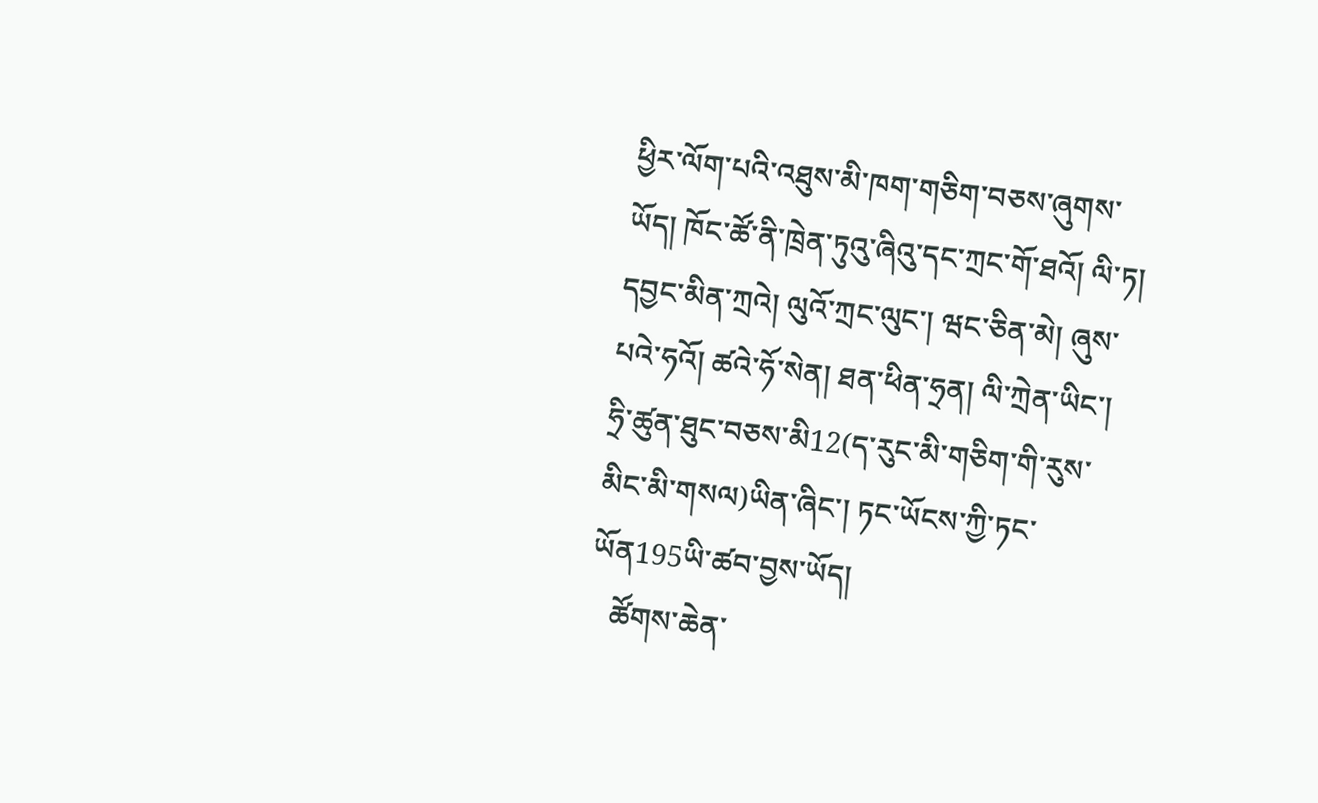ཕྱིར་ལོག་པའི་འཐུས་མི་ཁག་གཅིག་བཅས་ཞུགས་ཡོད། ཁོང་ཚོ་ནི་ཁྲེན་ཏུའུ་ཞིའུ་དང་ཀྲང་གོ་ཐའོ། ལི་ཏ། དབྱང་མིན་ཀྲའེ། ལུའོ་ཀྲང་ལུང་། ཝང་ཅིན་མེ། ཞུས་པའེ་ཧའོ། ཚའེ་ཧོ་སེན། ཐན་ཕིན་ཧྲན། ལི་ཀྲེན་ཡིང་། ཧྲི་ཚུན་ཐུང་བཅས་མི12(ད་རུང་མི་གཅིག་གི་རུས་མིང་མི་གསལ)ཡིན་ཞིང་། ཏང་ཡོངས་ཀྱི་ཏང་ཡོན195ཡི་ཚབ་བྱས་ཡོད།
   ཚོགས་ཆེན་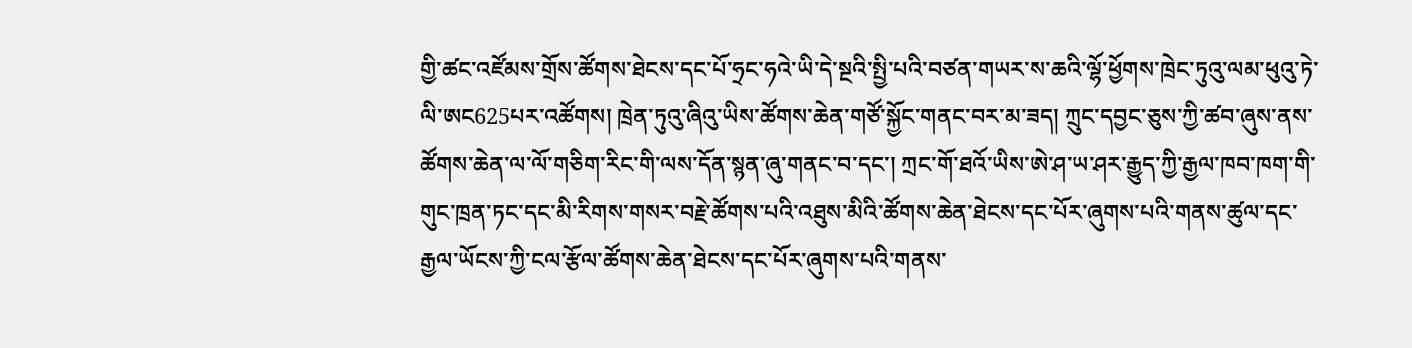གྱི་ཚང་འཛོམས་གྲོས་ཚོགས་ཐེངས་དང་པོ་ཧྲང་ཧའེ་ཡི་དེ་སྔའི་སྤྱི་པའི་བཙན་གཡར་ས་ཆའི་ལྷོ་ཕྱོགས་ཁྲེང་ཏུའུ་ལམ་ཕུའུ་ཏེ་ལི་ཨང625པར་འཚོགས། ཁྲེན་ཏུའུ་ཞིའུ་ཡིས་ཚོགས་ཆེན་གཙོ་སྐྱོང་གནང་བར་མ་ཟད། ཀྲུང་དབྱང་ཅུས་ཀྱི་ཚབ་ཞུས་ནས་ཚོགས་ཆེན་ལ་ལོ་གཅིག་རིང་གི་ལས་དོན་སྙན་ཞུ་གནང་བ་དང་། ཀྲང་གོ་ཐའོ་ཡིས་ཨེ་ཤ་ཡ་ཤར་རྒྱུད་ཀྱི་རྒྱལ་ཁབ་ཁག་གི་གུང་ཁྲན་ཏང་དང་མི་རིགས་གསར་བརྗེ་ཚོགས་པའི་འཐུས་མིའི་ཚོགས་ཆེན་ཐེངས་དང་པོར་ཞུགས་པའི་གནས་ཚུལ་དང་རྒྱལ་ཡོངས་ཀྱི་ངལ་རྩོལ་ཚོགས་ཆེན་ཐེངས་དང་པོར་ཞུགས་པའི་གནས་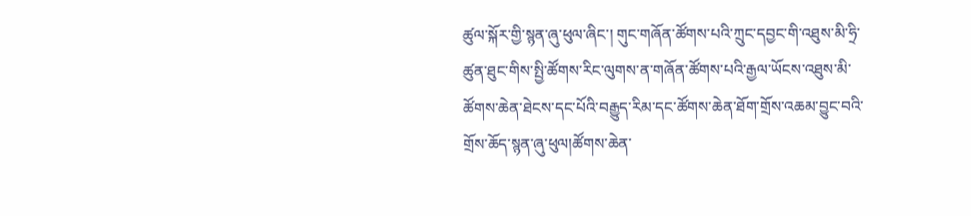ཚུལ་སྐོར་གྱི་སྙན་ཞུ་ཕུལ་ཞིང་། གུང་གཞོན་ཚོགས་པའི་ཀྲུང་དབྱང་གི་འཐུས་མི་ཧྲི་ཚུན་ཐུང་གིས་སྤྱི་ཚོགས་རིང་ལུགས་ན་གཞོན་ཚོགས་པའི་རྒྱལ་ཡོངས་འཐུས་མི་ཚོགས་ཆེན་ཐེངས་དང་པོའི་བརྒྱུད་རིམ་དང་ཚོགས་ཆེན་ཐོག་གྲོས་འཆམ་བྱུང་བའི་གྲོས་ཆོད་སྙན་ཞུ་ཕུལ།ཚོགས་ཆེན་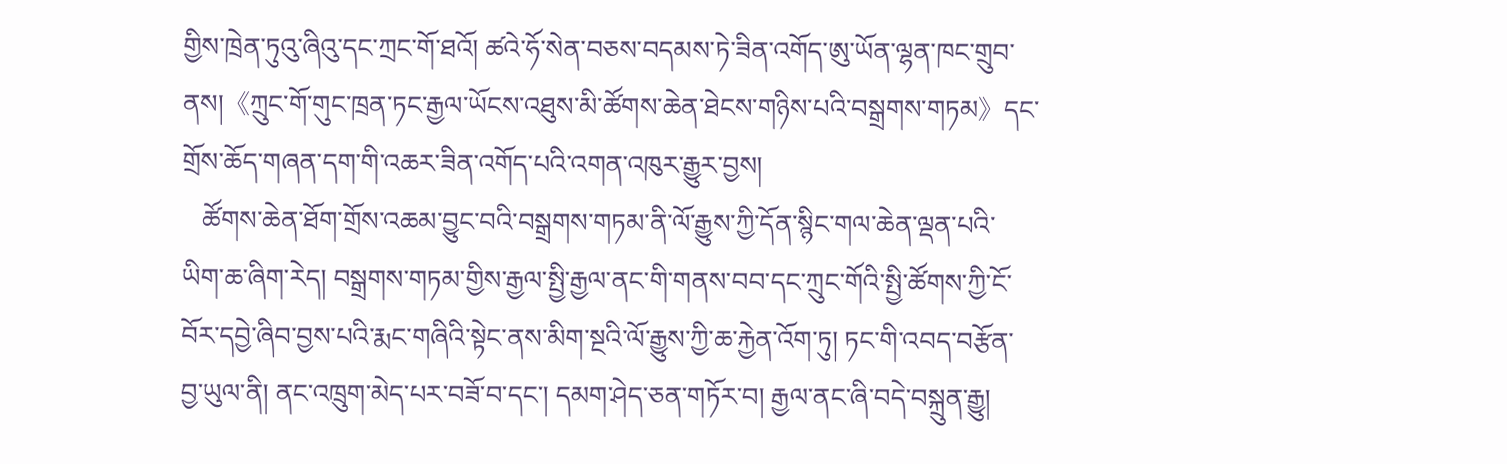གྱིས་ཁྲེན་ཏུའུ་ཞིའུ་དང་ཀྲང་གོ་ཐའོ། ཚའེ་ཧོ་སེན་བཅས་བདམས་ཏེ་ཟིན་འགོད་ཨུ་ཡོན་ལྷན་ཁང་གྲུབ་ནས།《ཀྲུང་གོ་གུང་ཁྲན་ཏང་རྒྱལ་ཡོངས་འཐུས་མི་ཚོགས་ཆེན་ཐེངས་གཉིས་པའི་བསྒྲགས་གཏམ》དང་གྲོས་ཆོད་གཞན་དག་གི་འཆར་ཟིན་འགོད་པའི་འགན་འཁུར་རྒྱུར་བྱས།
   ཚོགས་ཆེན་ཐོག་གྲོས་འཆམ་བྱུང་བའི་བསྒྲགས་གཏམ་ནི་ལོ་རྒྱུས་ཀྱི་དོན་སྙིང་གལ་ཆེན་ལྡན་པའི་ཡིག་ཆ་ཞིག་རེད། བསྒྲགས་གཏམ་གྱིས་རྒྱལ་སྤྱི་རྒྱལ་ནང་གི་གནས་བབ་དང་ཀྲུང་གོའི་སྤྱི་ཚོགས་ཀྱི་ངོ་བོར་དབྱེ་ཞིབ་བྱས་པའི་རྨང་གཞིའི་སྟེང་ནས་མིག་སྔའི་ལོ་རྒྱུས་ཀྱི་ཆ་རྐྱེན་འོག་ཏུ། ཏང་གི་འབད་བརྩོན་བྱ་ཡུལ་ནི། ནང་འཁྲུག་མེད་པར་བཟོ་བ་དང་། དམག་ཤེད་ཅན་གཏོར་བ། རྒྱལ་ནང་ཞི་བདེ་བསྐྲུན་རྒྱུ།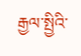རྒྱལ་སྤྱིའི་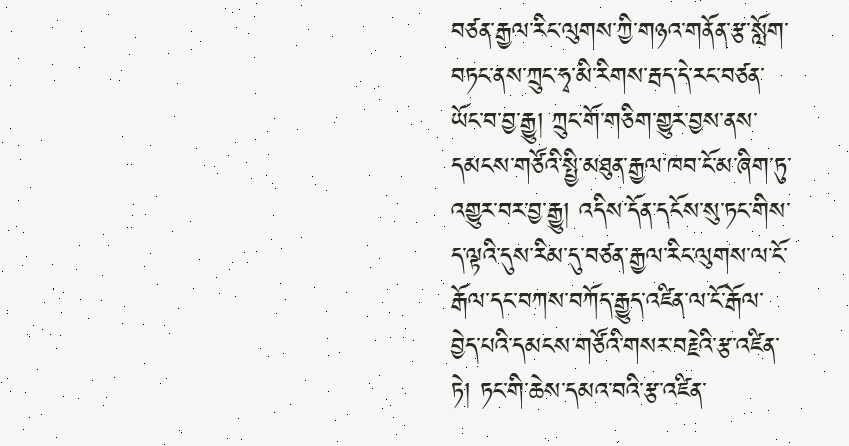བཙན་རྒྱལ་རིང་ལུགས་ཀྱི་གཉའ་གནོན་རྩ་སློག་བཏང་ནས་ཀྲུང་ཧྭ་མི་རིགས་རྦད་དེ་རང་བཙན་ཡོང་བ་བྱ་རྒྱུ། ཀྲུང་གོ་གཅིག་གྱུར་བྱས་ནས་དམངས་གཙོའི་སྤྱི་མཐུན་རྒྱལ་ཁབ་ངོ་མ་ཞིག་ཏུ་འགྱུར་བར་བྱ་རྒྱུ། འདིས་དོན་དངོས་སུ་ཏང་གིས་ད་ལྟའི་དུས་རིམ་དུ་བཙན་རྒྱལ་རིང་ལུགས་ལ་ངོ་རྒོལ་དང་བཀས་བཀོད་རྒྱུད་འཛིན་ལ་ངོ་རྒོལ་བྱེད་པའི་དམངས་གཙོའི་གསར་བརྗེའི་རྩ་འཛིན་ཏེ། ཏང་གི་ཆེས་དམའ་བའི་རྩ་འཛིན་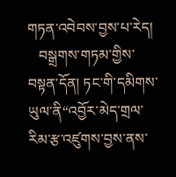གཏན་འབེབས་བྱས་པ་རེད།
   བསྒྲགས་གཏམ་གྱིས་བསྟན་དོན། ཏང་གི་དམིགས་ཡུལ་ནི“འབྱོར་མེད་གྲལ་རིམ་རྩ་འཛུགས་བྱས་ནས་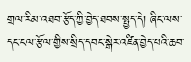གྲལ་རིམ་འཐབ་རྩོད་ཀྱི་བྱེད་ཐབས་སྤྱད་དེ། ཞིང་ལས་དང་ངལ་རྩོལ་གྱིས་སྲིད་དབང་སྒེར་འཛིན་བྱེད་པའི་ཆབ་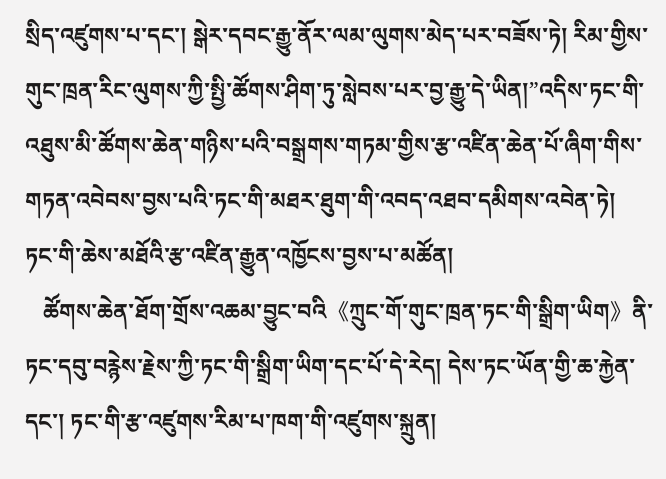སྲིད་འཛུགས་པ་དང་། སྒེར་དབང་རྒྱུ་ནོར་ལམ་ལུགས་མེད་པར་བཟོས་ཏེ། རིམ་གྱིས་གུང་ཁྲན་རིང་ལུགས་ཀྱི་སྤྱི་ཚོགས་ཤིག་ཏུ་སླེབས་པར་བྱ་རྒྱུ་དེ་ཡིན།”འདིས་ཏང་གི་འཐུས་མི་ཚོགས་ཆེན་གཉིས་པའི་བསྒྲགས་གཏམ་གྱིས་རྩ་འཛིན་ཆེན་པོ་ཞིག་གིས་གཏན་འབེབས་བྱས་པའི་ཏང་གི་མཐར་ཐུག་གི་འབད་འཐབ་དམིགས་འབེན་ཏེ། ཏང་གི་ཆེས་མཐོའི་རྩ་འཛིན་རྒྱུན་འཁྱོངས་བྱས་པ་མཚོན།
   ཚོགས་ཆེན་ཐོག་གྲོས་འཆམ་བྱུང་བའི《ཀྲུང་གོ་གུང་ཁྲན་ཏང་གི་སྒྲིག་ཡིག》ནི་ཏང་དབུ་བརྙེས་རྗེས་ཀྱི་ཏང་གི་སྒྲིག་ཡིག་དང་པོ་དེ་རེད། དེས་ཏང་ཡོན་གྱི་ཆ་རྐྱེན་དང་། ཏང་གི་རྩ་འཛུགས་རིམ་པ་ཁག་གི་འཛུགས་སྐྲུན།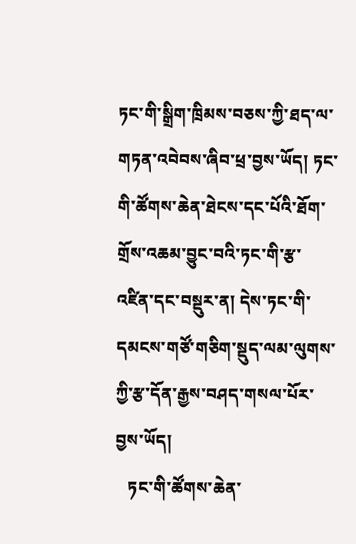ཏང་གི་སྒྲིག་ཁྲིམས་བཅས་ཀྱི་ཐད་ལ་གཏན་འབེབས་ཞིབ་ཕྲ་བྱས་ཡོད། ཏང་གི་ཚོགས་ཆེན་ཐེངས་དང་པོའི་ཐོག་གྲོས་འཆམ་བྱུང་བའི་ཏང་གི་རྩ་འཛིན་དང་བསྡུར་ན། དེས་ཏང་གི་དམངས་གཙོ་གཅིག་སྡུད་ལམ་ལུགས་ཀྱི་རྩ་དོན་རྒྱས་བཤད་གསལ་པོར་བྱས་ཡོད།
   ཏང་གི་ཚོགས་ཆེན་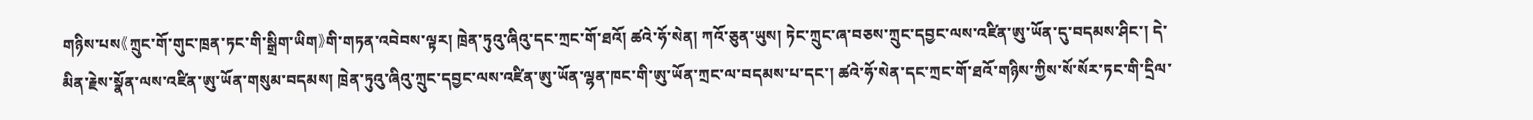གཉིས་པས《ཀྲུང་གོ་གུང་ཁྲན་ཏང་གི་སྒྲིག་ཡིག》གི་གཏན་འབེབས་ལྟར། ཁྲེན་ཏུའུ་ཞིའུ་དང་ཀྲང་གོ་ཐའོ། ཚའེ་ཧོ་སེན། ཀའོ་ཅུན་ཡུས། ཏེང་ཀྲུང་ཞ་བཅས་ཀྲུང་དབྱང་ལས་འཛིན་ཨུ་ཡོན་དུ་བདམས་ཤིང་། དེ་མིན་རྗེས་སྣོན་ལས་འཛིན་ཨུ་ཡོན་གསུམ་བདམས། ཁྲེན་ཏུའུ་ཞིའུ་ཀྲུང་དབྱང་ལས་འཛིན་ཨུ་ཡོན་ལྷན་ཁང་གི་ཨུ་ཡོན་ཀྲང་ལ་བདམས་པ་དང་། ཚའེ་ཧོ་སེན་དང་ཀྲང་གོ་ཐའོ་གཉིས་ཀྱིས་སོ་སོར་ཏང་གི་དྲིལ་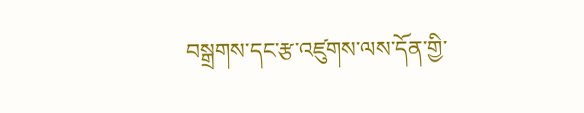བསྒྲགས་དང་རྩ་འཛུགས་ལས་དོན་གྱི་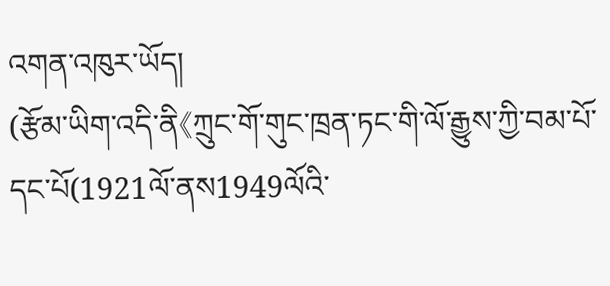འགན་འཁུར་ཡོད།
(རྩོམ་ཡིག་འདི་ནི《ཀྲུང་གོ་གུང་ཁྲན་ཏང་གི་ལོ་རྒྱུས་ཀྱི་བམ་པོ་དང་པོ(1921ལོ་ནས1949ལོའི་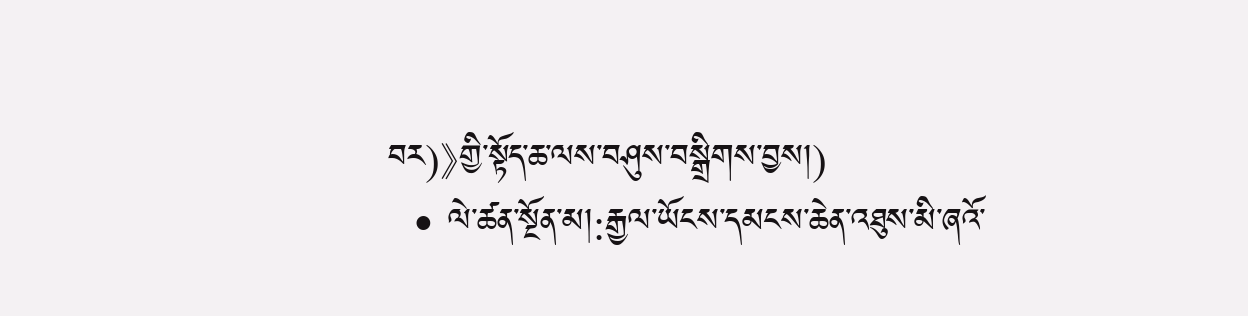བར)》གྱི་སྟོད་ཆ་ལས་བཤུས་བསྒྲིགས་བྱས།)
  • ལེ་ཚན་སྔོན་མ།:རྒྱལ་ཡོངས་དམངས་ཆེན་འཐུས་མི་ཞའོ་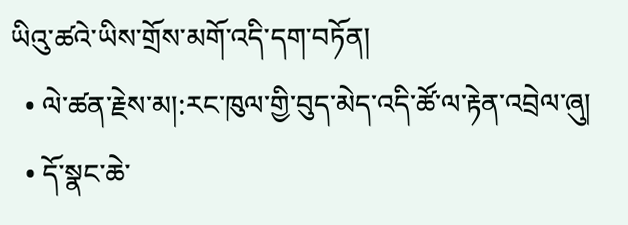ཡིའུ་ཚའེ་ཡིས་གྲོས་མགོ་འདི་དག་བཏོན།
  • ལེ་ཚན་རྗེས་མ།:རང་ཁུལ་གྱི་བུད་མེད་འདི་ཚོ་ལ་རྟེན་འབྲེལ་ཞུ།
  • དོ་སྣང་ཆེ་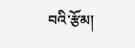བའི་རྩོམ།